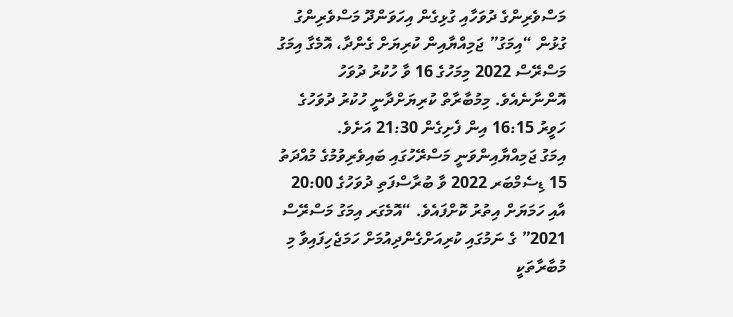މަސްވެރިންގެ ދުވަހާއި ގުޅިގެން އިހަވަންދޫ މަސްވެރިންގު ގުޅުން “އިމަގު” ޖަމިއްޔާއިން ކުރިޔަށް ގެންދާ، އޮމެގާ އިމަގު މަސްރޭސް 2022 މިމަހުގެ 16 ވާ ހުކުރު ދުވަހު އޮންނާނެއެވެ. މިމުބާރާތް ކުރިޔަށްދާނީ ހުކުރު ދުވަހުގެ ހަވީރު 16:15 އިން ފެށިގެން 21:30 އަށެވެ.
އިމަގު ޖަމިއްޔާއިންވަނީ މަސްރޭހުގައި ބައިވެރިވުމުގެ މުއްދަތު 15 ޑިސެމްބަރ 2022 ވާ ބުރާސްފަތި ދުވަހުގެ 20:00 އާއި ހަމަޔަށް އިތުރު ކޮށްފައެވެ. “އޮމެގަރ އިމަގު މަސްރޭސް 2021” ގެ ނަމުގައި ކުރިއަށްގެންދިއުމަށް ހަމަޖެހިފައިވާ މި މުބާރާތަކީ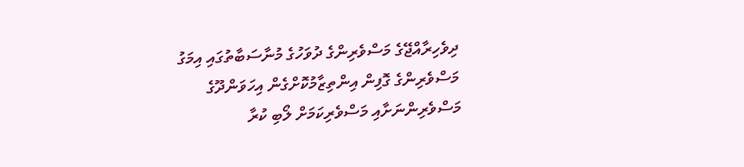ދިވެހިރާއްޖޭގެ މަސްވެރިންގެ ދުވަހުގެ މުނާސަބާތުގައި އިމަގު މަސްވެރިންގެ ގޮފިން އިންތިޒާމުކޮށްގެން އިހަވަންދޫގެ މަސްވެރިންނަށާއި މަސްވެރިކަމަށް ލޯބި ކުރާ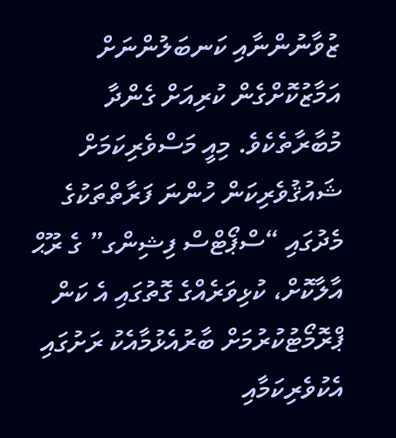ޒުވާނުންނާއި ކަނބަލުންނަށް އަމާޒުކޮށްގެން ކުރިއަށް ގެންދާ މުބާރާތެކެވެ. މިއީ މަސްވެރިކަމަށް ޝައުޤުވެރިކަން ހުންނަ ފަރާތްތަކުގެ މެދުގައި “ސްޕޯޓްސް ފިޝިންގ” ގެ ރޫޙް އާލާކޮށް، ކުޅިވަރެއްގެ ގޮތުގައި އެ ކަން ޕްރޮމޯޓުކުރުމަށް ބާރުއެޅުމާއެކު ރަށުގައި އެކުވެރިކަމާއި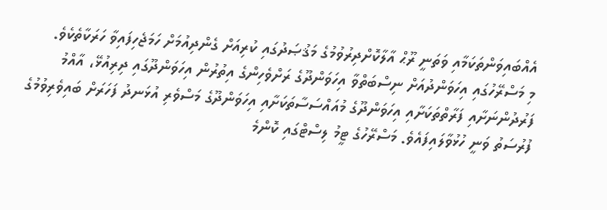އެއްބައިވަންތަކަމާއި ވަތަނީ ރޫޙް އާލާކޮށްދިރުވުމުގެ މަޤުޞަދުގައި ކުރިއަށް ގެންދިއުމަށް ހަމަޖެހިފައިވާ ހަރަކާތެކެވެ.
މި މަސްރޭހުގައި އިހަވަންދުއަށް ނިސްބަތްވާ އިހަވަންދޫގެ ރަށްވެހިންގެ އިތުރުން އިހަވަންދޫގައި ދިރިއުޅޭ، އާއްމު ފަރުދުންނަށާއި ފަރާތްތަކަށާއި އިހަވަންދޫގެ މުއައްސަސާތަކަށާއި އިހަވަންދޫގެ މަސްވެރި އުޅަނދު ފަހަރަށް ބައިވެރިވުމުގެ ފުރުސަތު ވަނީ ހުޅުވާލައިފައެވެ. މަސްރޭހުގެ ޓީމު ލިސްޓްގައި ކޮންމެ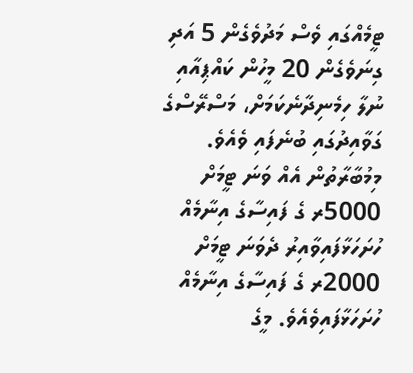ޓީމެއްގައި ވެސް މަދުވެގެން 5 އަދި ގިނަވެގެން 20 މީހުން ކައްޕިއާއި ނުލާ ހިމެނިދާނެކަމަށް، މަސްރޭސްގެ ގަވާއިދުގައި ބުނެފައި ވެއެވެ.
މިމުބާރާތުން އެއް ވަނަ ޓީމަށް 5000ރ ގެ ފައިސާގެ އިނާމެއް ހުށަހަޅާފައިވާއިރު ދެވަނަ ޓީމަށް 2000ރ ގެ ފައިސާގެ އިނާމެއް ހުށަހަޅާފައިވެއެވެ. މީގެ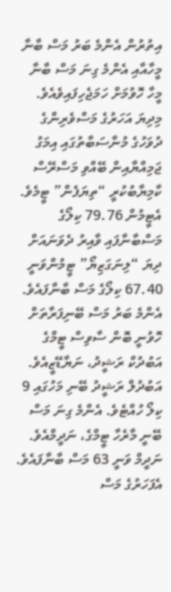އިތުރުން އެންމެ ބަރު މަސް ބާނާ މީހާއާއި އެންމެ ގިނަ މަސް ބާނާ މީހާ ހޮވުމަށް ހަމަޖެހިފައިވެއެވެ.
މިދިޔަ އަހަރުގެ މަސްވެރިންގެ ދުވަހުގެ މުނާސަބާތުގައި އިމަގު ޖަމިއްޔާއިން ބޭއްވި މަސްރޭސް ކާމިޔާބުކުރީ “ތިޔަފެން” ޓީމެވެ. އެޓީމުން 79.76 ކިލޯގެ މަސްބާނާފައި ވާއިރު ދެވަނައަށް ދިޔަ “ލިނަގަޒިޔޯ” ޓީމުންވަނީ 67.40 ކިލޯގެ މަސް ބާނާފައެވެ. އެންމެ ބަރު މަސް ބޭނިފަރާތަށް ހޮވުނީ ބޮން ސާވިސް ޓީމްގެ އަބުދުކް ރަޝީދު، ނަޔާޑޭޒީއެވެ. އަބުދުލް ރަޝީދު ބޭނި މަހުގައި 9 ކިލޯ ހުއްޓެވެ. އެންމެ ގިނަ މަސް ބޭނީ މާރެހާ ޓީމްގެ، ނަދީމްއެވެ. ނަދީމް ވަނީ 63 މަސް ބާނާފައެވެ. އެފަހަރުގެ މަސް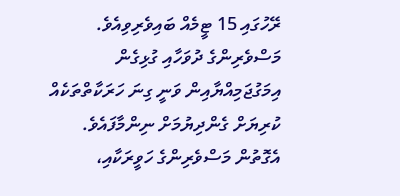ރޭހުގައި 15 ޓީމެއް ބައިވެރިވިއެވެ.
މަސްވެރިންގެ ދުވަހާއި ގުޅިގެން އިމަގުޖަމިއްޔާއިން ވަނީ ގިނަ ހަރަކާތްތަކެއް ކުރިޔަށް ގެންދިޔުމަށް ނިންމާފައެވެ. އެގޮތުން މަސްވެރިންގެ ހަވީރަކާއި،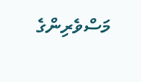މަސްވެރިންގެ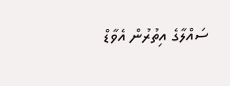ސައްލާގެ އިތުރުން އެވާޑް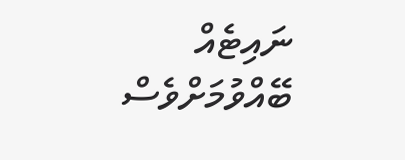ނައިޓެއް ބޭއްވުމަށްވެސް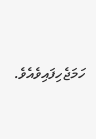ހަމަޖެހިފައިވެއެވެ.